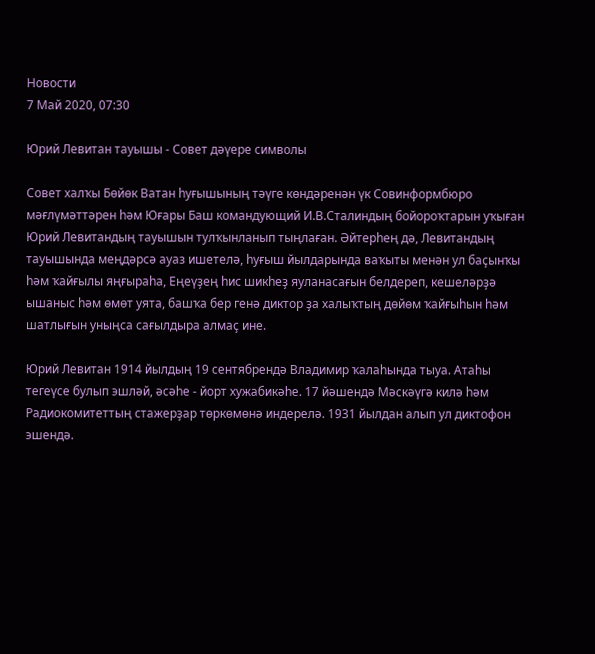Новости
7 Май 2020, 07:30

Юрий Левитан тауышы - Совет дәүере символы

Совет халҡы Бөйөк Ватан һуғышының тәүге көндәренән үк Совинформбюро мәғлүмәттәрен һәм Юғары Баш командующий И.В.Сталиндың бойороҡтарын уҡыған Юрий Левитандың тауышын тулҡынланып тыңлаған. Әйтерһең дә, Левитандың тауышында меңдәрсә ауаз ишетелә, һуғыш йылдарында ваҡыты менән ул баҫынҡы һәм ҡайғылы яңғыраһа, Еңеүҙең һис шикһеҙ яуланасағын белдереп, кешеләрҙә ышаныс һәм өмөт уята, башҡа бер генә диктор ҙа халыҡтың дөйөм ҡайғыһын һәм шатлығын уныңса сағылдыра алмаҫ ине.

Юрий Левитан 1914 йылдың 19 сентябрендә Владимир ҡалаһында тыуа. Атаһы тегеүсе булып эшләй, әсәһе - йорт хужабикәһе. 17 йәшендә Мәскәүгә килә һәм Радиокомитеттың стажерҙар төркөмөнә индерелә. 1931 йылдан алып ул диктофон эшендә.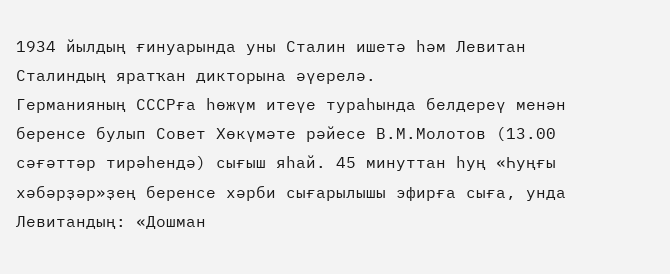1934 йылдың ғинуарында уны Сталин ишетә һәм Левитан Сталиндың яратҡан дикторына әүерелә.
Германияның СССРға һөжүм итеүе тураһында белдереү менән беренсе булып Совет Хөкүмәте рәйесе В.М.Молотов (13.00 сәғәттәр тирәһендә) сығыш яһай. 45 минуттан һуң «Һуңғы хәбәрҙәр»ҙең беренсе хәрби сығарылышы эфирға сыға, унда Левитандың: «Дошман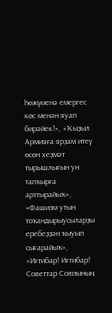һөжүменә емергес көс менән яуап бирәйек!», «Ҡыҙыл Армияға ярҙам итеү өсөн хеҙмәт тырышлығын ун тапҡырға арттырайыҡ», «Фашизм утын тоҡандырыусыларҙы еребеҙҙән ҡыуып сығарайыҡ», «Иғтибар! Иғтибар! Советтар Союзының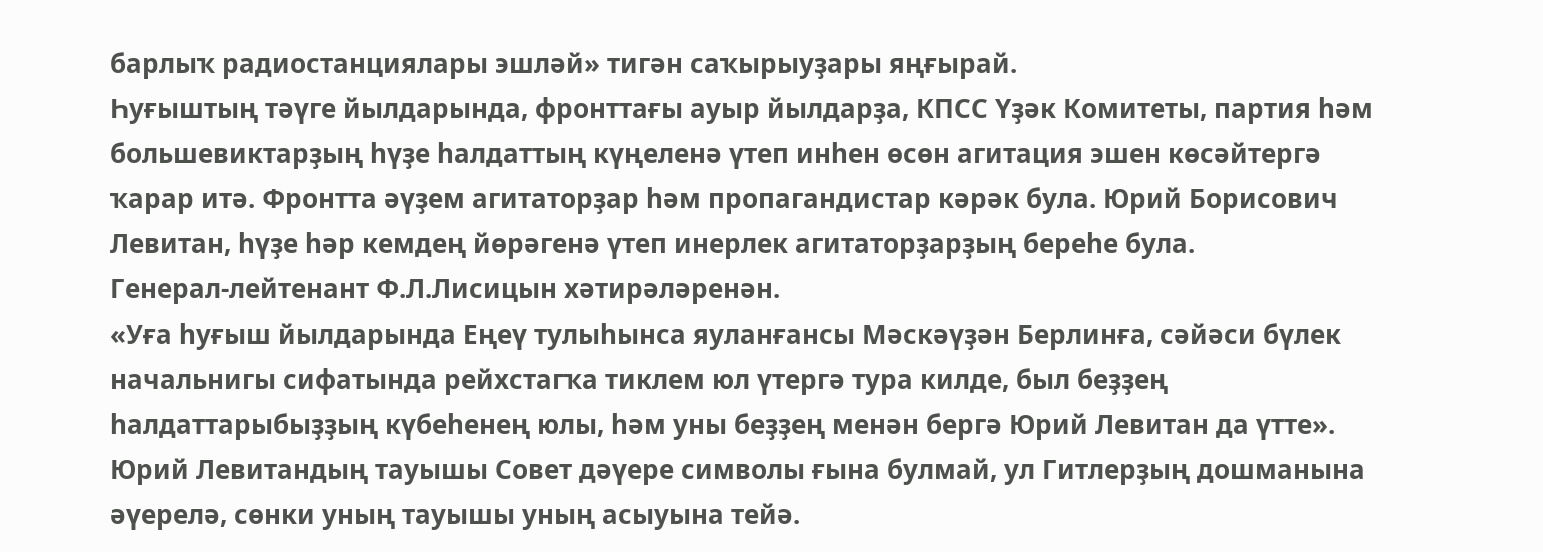барлыҡ радиостанциялары эшләй» тигән саҡырыуҙары яңғырай.
Һуғыштың тәүге йылдарында, фронттағы ауыр йылдарҙа, КПСС Үҙәк Комитеты, партия һәм большевиктарҙың һүҙе һалдаттың күңеленә үтеп инһен өсөн агитация эшен көсәйтергә ҡарар итә. Фронтта әүҙем агитаторҙар һәм пропагандистар кәрәк була. Юрий Борисович Левитан, һүҙе һәр кемдең йөрәгенә үтеп инерлек агитаторҙарҙың береһе була.
Генерал-лейтенант Ф.Л.Лисицын хәтирәләренән.
«Уға һуғыш йылдарында Еңеү тулыһынса яуланғансы Мәскәүҙән Берлинға, сәйәси бүлек начальнигы сифатында рейхстагҡа тиклем юл үтергә тура килде, был беҙҙең һалдаттарыбыҙҙың күбеһенең юлы, һәм уны беҙҙең менән бергә Юрий Левитан да үтте».
Юрий Левитандың тауышы Совет дәүере символы ғына булмай, ул Гитлерҙың дошманына әүерелә, сөнки уның тауышы уның асыуына тейә.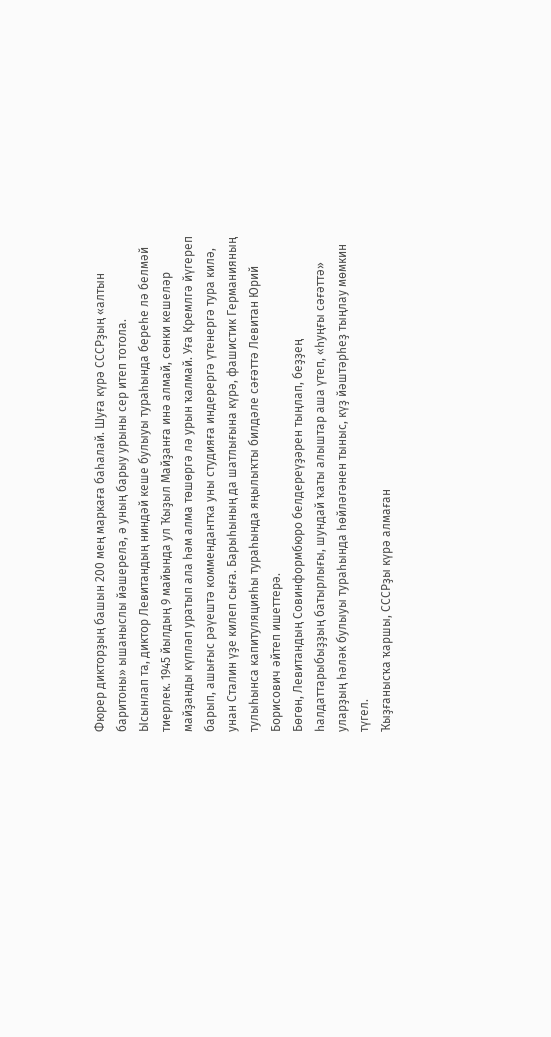Фюрер дикторҙың башын 200 мең маркаға баһалай. Шуға күрә СССРҙың «алтын баритоны» ышаныслы йәшерелә, ә уның барыу урыны сер итеп тотола.
Ысынлап та, диктор Левитандың ниндәй кеше булыуы тураһында береһе лә белмәй тиерлек. 1945 йылдың 9 майында ул Ҡыҙыл Майҙанға инә алмай, сөнки кешеләр майҙанды күпләп уратып ала һәм алма төшөргә лә урын ҡалмай. Уға Кремлгә йүгереп барып, ашығыс рәүештә коммендантҡа уны студияға индерергә үтенергә тура килә, унан Сталин үҙе килеп сыға. Барыһының да шатлығына күрә, фашистик Германияның тулыһынса капитуляцияһы тураһында яңылыҡты билдәле сәғәттә Левитан Юрий Борисович әйтеп ишеттерә.
Бөгөн, Левитандың Совинформбюро белдереүҙәрен тыңлап, беҙҙең һалдаттарыбыҙҙың батырлығы, шундай ҡаты алыштар аша үтеп, «һуңғы сәғәттә» уларҙың һәләк булыуы тураһында һөйләгәнен тыныс, күҙ йәштәрһеҙ тыңлау мөмкин түгел.
Ҡыҙғанысҡа ҡаршы, СССРҙы күрә алмаған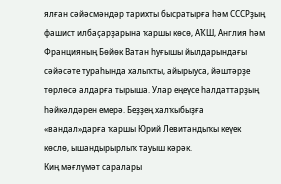ялған сәйәсмәндәр тарихты бысратырға һәм СССРҙың фашист илбаҫарҙарына ҡаршы көсө, АҠШ, Англия һәм Францияның Бөйөк Ватан һуғышы йылдарындағы сәйәсәте тураһында халыҡты, айырыуса, йәштәрҙе төрлөсә алдарға тырыша. Улар еңеүсе һалдаттарҙың һәйкәлдәрен емерә. Беҙҙең халҡыбыҙға «вандал»дарға ҡаршы Юрий Левитандыҡы кеүек көслө, ышандырырлыҡ тауыш кәрәк.
Киң мәғлүмәт саралары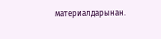материалдарынан.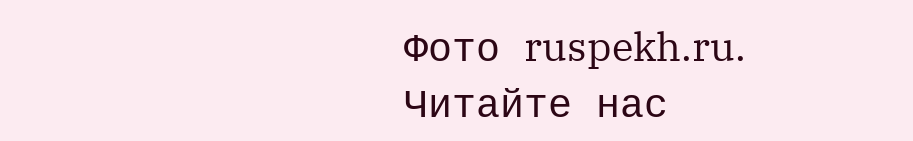Фото ruspekh.ru.
Читайте нас